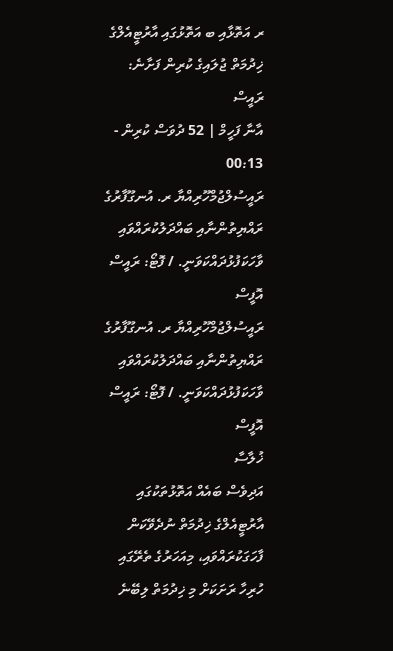ރ އަތޮޅާއި ބ އަތޮޅުގައި އާރުޓީއެލްގެ ޚިދުމަތް ޖުލައިގެ ކުރިން ފަށާނެ: ރައީސް
އާނާ ފަހީމް | 52 ދުވަސް ކުރިން - 00:13
ރައީސުލްޖުމްހޫރިއްޔާ ރ. އުނގޫފާރުގެ ރައްޔިތުންނާއި ބައްދަލުކުރައްވައި ވާހަކަފުޅުދައްކަވަނީ. / ފޮޓޯ: ރައީސް އޮފީސް
ރައީސުލްޖުމްހޫރިއްޔާ ރ. އުނގޫފާރުގެ ރައްޔިތުންނާއި ބައްދަލުކުރައްވައި ވާހަކަފުޅުދައްކަވަނީ. / ފޮޓޯ: ރައީސް އޮފީސް
ޚުލާސާ
އަދިވެސް ބައެއް އަތޮޅުތަކުގައި އާރުޓީއެލްގެ ޚިދުމަތް ނުދެވޭކަން ފާހަގަކުރައްވައި، މިއަހަރުގެ ތެރޭގައި ހުރިހާ ރަށަކަށް މި ޚިދުމަތް ލިބޭނެ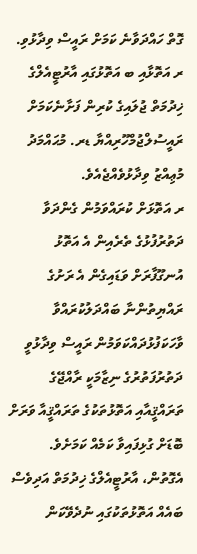ގޮތް ހައްދަވާނެ ކަމަށް ރައީސް ވިދާޅުވި.
ރ އަތޮޅާއި ބ އަތޮޅުގައި އާރުޓީއެލްގެ ޚިދުމަތް ޖުލައިގެ ކުރިން ފަށާނެކަމަށް ރައީސުލްޖުމްހޫރިއްޔާ ޑރ. މުޙައްމަދު މުޢިއްޒު ވިދާޅުވެއްޖެއެވެ.
ރ އަތޮޅަށް ކުރައްވަމުން ގެންދަވާ ދަތުރުފުޅުގެ ތެރެއިން އެ އަތޮޅު އުނގޫފާރަށް ވަޑައިގެން އެ ރަށުގެ ރައްޔިތުންނާ ބައްދަލުކުރައްވާ ވާހަކަފުޅުދައްކަވަމުން ރައީސް ވިދާޅުވީ ދަތުރުފަތުރުގެ ނިޒާމަކީ ރާއްޖޭގެ ތަރައްޤީއާއި އަތޮޅުތަކުގެ ތަރައްޤީއާ ވަރަށް ބޮޑަށް ގުޅިފައިވާ ކަމެއް ކަމަށެވެ. އެގޮތުން، އާރުޓީއެލްގެ ޚިދުމަތް އަދިވެސް ބައެއް އަތޮޅުތަކުގައި ނުދެވޭކަން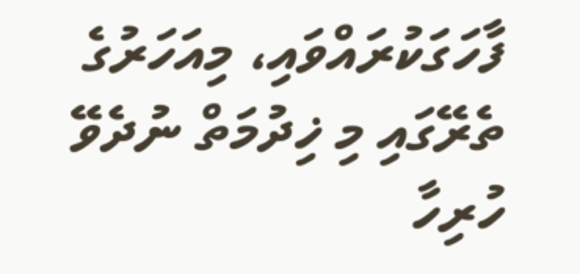ފާހަގަކުރައްވައި، މިއަހަރުގެ ތެރޭގައި މި ޚިދުމަތް ނުދެވޭ ހުރިހާ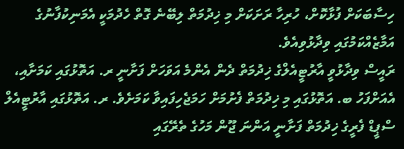ހިސާބަކަށް ފުޅާކޮށް، ހުރިހާ ރަށަކަށް މި ޚިދުމަތް ލިބޭނެ ގޮތް ހެދުމަކީ އެމަނިކުފާނުގެ އަމާޒެއްކަމުގައި ވިދާޅުވިއެވެ.
ރައީސް ވިދާޅުވީ އާރުޓީއެލްގެ ޚިދުމަތް ދެން އެންމެ އަވަހަށް ފަށާނީ ރ. އަތޮޅުގައި ކަމަށާއި، އެއަށްފަހު ބ. އަތޮޅުގައި މި ޚިދުމަތް ފެށުމަށް ހަމަޖެހިފައިވާ ކަމަށެވެ. ރ. އަތޮޅުގައި އާރުޓީއެލް ސްޕީޑް ފެރީގެ ޚިދުމަތް ފަށާނީ އަންނަ ޖޫން މަހުގެ ތެރޭގައި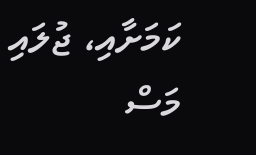ކަމަށާއި، ޖުލައި މަސް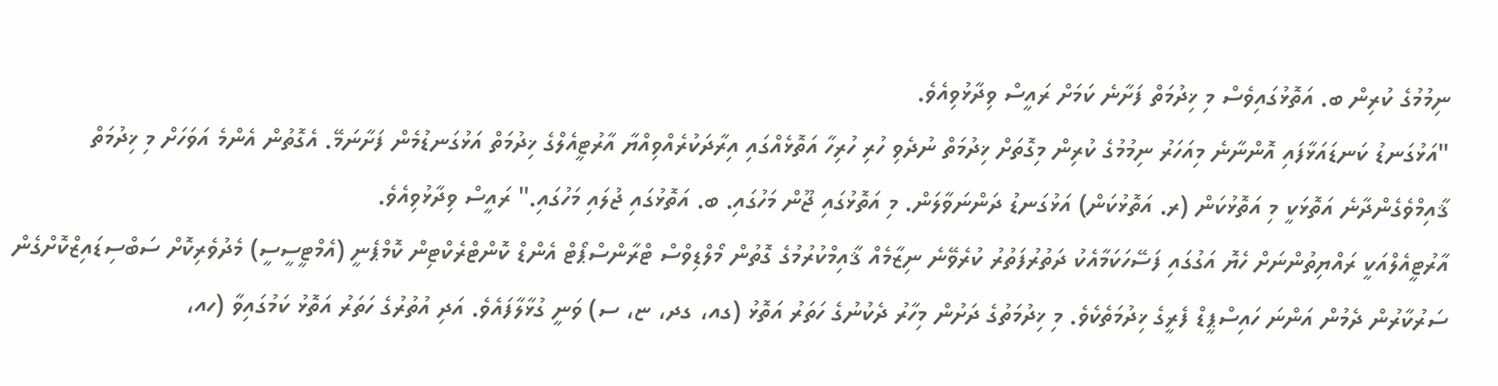ނިމުމުގެ ކުރިން ބ. އަތޮޅުގައިވެސް މި ޚިދުމަތް ފަށާނެ ކަމަށް ރައީސް ވިދާޅުވިއެވެ.
"އަޅުގަނޑު ކަނޑައަޅާފައި އޮންނާނެ މިއަހަރު ނިމުމުގެ ކުރިން މިގޮތަށް ޚިދުމަތް ނުދެވި ހުރި ހުރިހާ އަތޮޅެއްގައި އިރާދަކުރެއްވިއްޔާ އާރުޓީއެލްގެ ޚިދުމަތް އަޅުގަނޑުމެން ފަށާނަމޭ. އެގޮތުން އެންމެ އަވަހަށް މި ޚިދުމަތް ޤާއިމްވެގެންދާނެ އަތޮޅަކީ މި އަތޮޅުކަން (ރ. އަތޮޅުކަން) އަޅުގަނޑު ދަންނަވާލަން. މި އަތޮޅުގައި ޖޫން މަހުގައި. ބ. އަތޮޅުގައި ޖުލައި މަހުގައި." ރައީސް ވިދާޅުވިއެވެ.
އާރުޓީއެލްއަކީ ރައްޔިތުންނަށް ހެޔޮ އަގުގައި ފަސޭހަކަމާއެކު ދަތުރުފަތުރު ކުރެވޭނެ ނިޒާމެއް ޤާއިމްކުރުމުގެ ގޮތުން މޯލްޑިވްސް ޓްރާންސްޕޯޓް އެންޑް ކޮންޓްރެކްޓިން ކޮމްޕެނީ (އެމްޓީސީސީ) މެދުވެރިކޮށް ސަބްސިޑައިޒްކޮށްގެން ސަރުކާރުން ދެމުން އަންނަ ހައިސްޕީޑް ފެރީގެ ޚިދުމަތެކެވެ. މި ޚިދުމަތުގެ ދަށުން މިހާރު ދެކުނުގެ ހަތަރު އަތޮޅު (ގއ، ގދ، ޏ، ސ) ވަނީ ގުޅާލާފައެވެ. އަދި އުތުރުގެ ހަތަރު އަތޮޅު ކަމުގައިވާ (ހއ،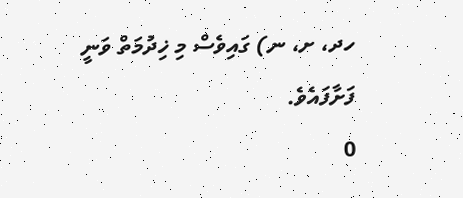ހދ، ށ، ނ) ގައިވެސް މި ޚިދުމަތް ވަނީ ފަށާފައެވެ.
0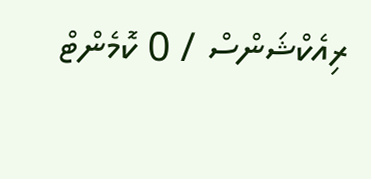ރިއެކްޝަންސް / 0 ކޮމެންޓް